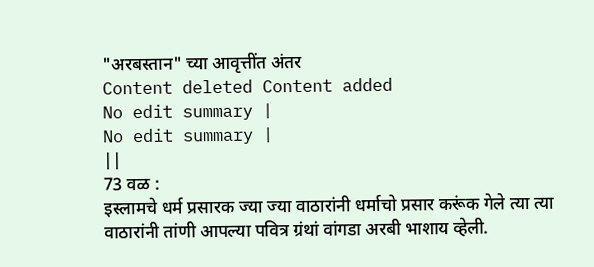"अरबस्तान" च्या आवृत्तींत अंतर
Content deleted Content added
No edit summary |
No edit summary |
||
73 वळ :
इस्लामचे धर्म प्रसारक ज्या ज्या वाठारांनी धर्माचो प्रसार करूंक गेले त्या त्या वाठारांनी तांणी आपल्या पवित्र ग्रंथां वांगडा अरबी भाशाय व्हेली.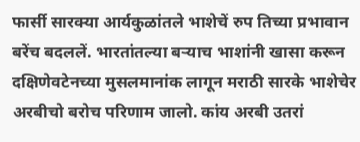फार्सी सारक्या आर्यकुळांतले भाशेचें रुप तिच्या प्रभावान बरेंच बदललें. भारतांतल्या बऱ्याच भाशांनी खासा करून दक्षिणेवटेनच्या मुसलमानांक लागून मराठी सारके भाशेचेर अरबीचो बरोच परिणाम जालो. कांय अरबी उतरां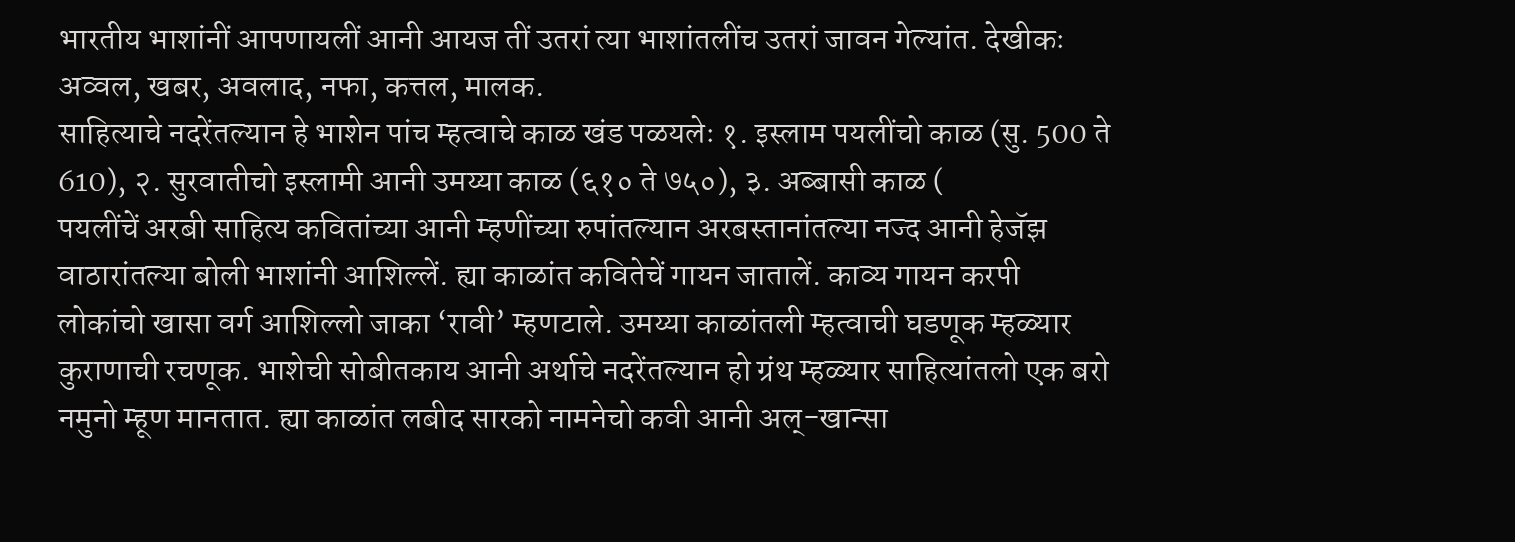भारतीय भाशांनीं आपणायलीं आनी आयज तीं उतरां त्या भाशांतलींच उतरां जावन गेल्यांत. देखीकः अव्वल, खबर, अवलाद, नफा, कत्तल, मालक.
साहित्याचे नदरेंतल्यान हे भाशेन पांच म्हत्वाचे काळ खंड पळयलेः १. इस्लाम पयलींचो काळ (सु. 500 ते 610), २. सुरवातीचो इस्लामी आनी उमय्या काळ (६१० ते ७५०), ३. अब्बासी काळ (
पयलींचें अरबी साहित्य कवितांच्या आनी म्हणींच्या रुपांतल्यान अरबस्तानांतल्या नज्द आनी हेजॅझ वाठारांतल्या बोली भाशांनी आशिल्लें. ह्या काळांत कवितेचें गायन जातालें. काव्य गायन करपी लोकांचो खासा वर्ग आशिल्लो जाका ‘रावी’ म्हणटाले. उमय्या काळांतली म्हत्वाची घडणूक म्हळ्यार कुराणाची रचणूक. भाशेची सोबीतकाय आनी अर्थाचे नदरेंतल्यान हो ग्रंथ म्हळ्यार साहित्यांतलो एक बरो नमुनो म्हूण मानतात. ह्या काळांत लबीद सारको नामनेचो कवी आनी अल्-खान्सा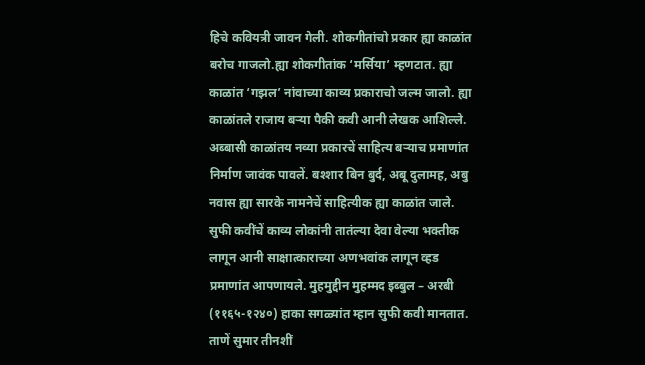हिचे कवियत्री जावन गेली. शोकगीतांचो प्रकार ह्या काळांत बरोच गाजलो.ह्या शोकगीतांक ‘मर्सिया’ म्हणटात. ह्या काळांत ‘गझल’ नांवाच्या काव्य प्रकाराचो जल्म जालो. ह्या काळांतले राजाय बऱ्या पैकी कवी आनी लेखक आशिल्ले. अब्बासी काळांतय नव्या प्रकारचें साहित्य बऱ्याच प्रमाणांत निर्माण जावंक पावलें. बश्शार बिन बुर्द, अबू दुलामह, अबु नवास ह्या सारके नामनेचें साहित्यीक ह्या काळांत जाले. सुफी कवींचें काव्य लोकांनी तातंल्या देवा वेल्या भक्तीक लागून आनी साक्षात्काराच्या अणभवांक लागून व्हड प्रमाणांत आपणायले. मुहमुद्दीन मुहम्मद इब्बुल – अरबी (११६५-१२४०) हाका सगळ्यांत म्हान सुफी कवी मानतात. ताणें सुमार तीनशीं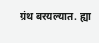ग्रंथ बरयल्यात. ह्या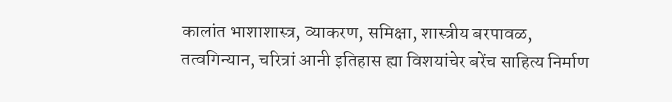कालांत भाशाशास्त्र, व्याकरण, समिक्षा, शास्त्रीय बरपावळ, तत्वगिन्यान, चरित्रां आनी इतिहास ह्या विशयांचेर बरेंच साहित्य निर्माण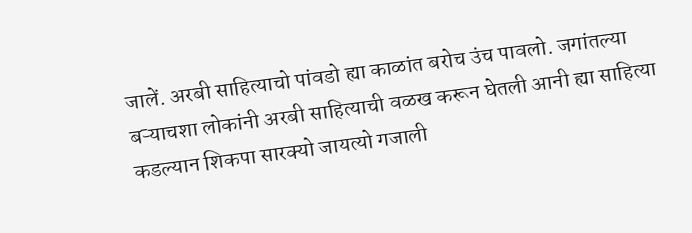जालें. अरबी साहित्याचो पांवडो ह्या काळांत बरोच उंच पावलो. जगांतल्या बऱ्याचशा लोकांनी अरबी साहित्याची वळख करून घेतली आनी ह्या साहित्या कडल्यान शिकपा सारक्यो जायत्यो गजाली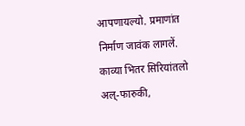आपणायल्यो. प्रमाणांत निर्माण जावंक लागलें. काव्या भितर सिरियांतलो अल्-फारुकी,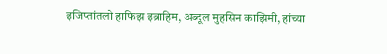इजिप्तांतलो हाफिझ इब्राहिम, अब्दूल मुहसिन काझिमी, हांच्या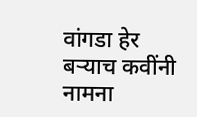वांगडा हेर बऱ्याच कवींनी नामना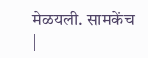मेळयली. सामकेंच
|